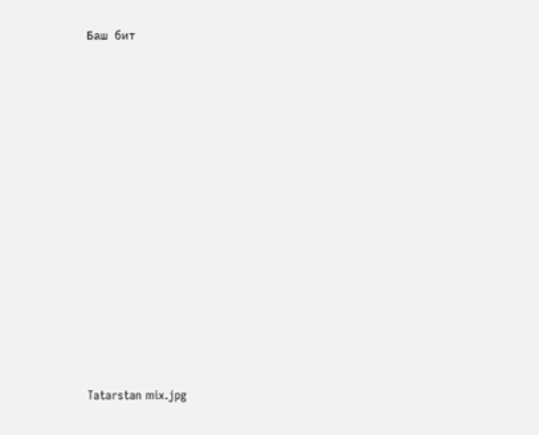Баш бит
















Tatarstan mix.jpg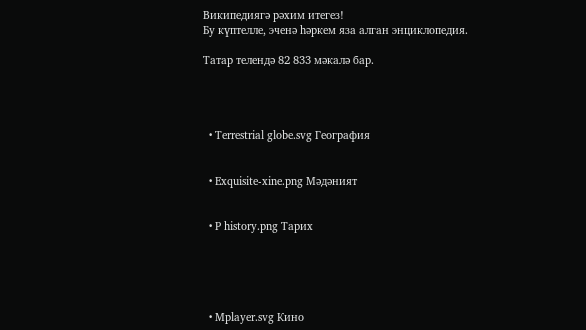Википедиягә рәхим итегез!
Бу күптелле, эченә һәркем яза алган энциклопедия.

Татар телендә 82 833 мәкалә бар.




  • Terrestrial globe.svg География


  • Exquisite-xine.png Мәдәният


  • P history.png Тарих





  • Mplayer.svg Кино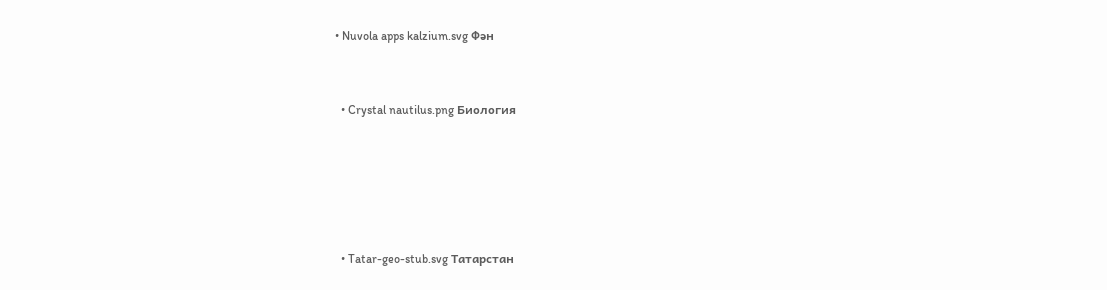• Nuvola apps kalzium.svg Фән


  • Crystal nautilus.png Биология





  • Tatar-geo-stub.svg Татарстан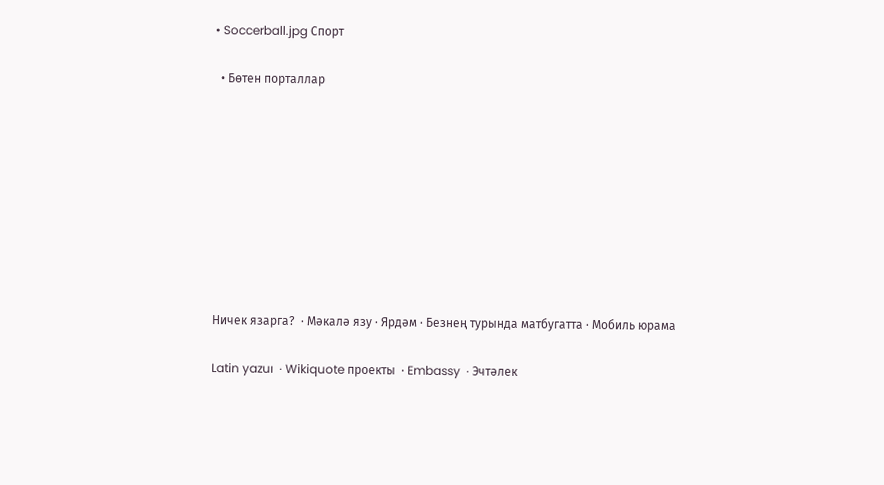• Soccerball.jpg Спорт

  • Бөтен порталлар









Ничек язарга?  · Мәкалә язу · Ярдәм · Безнең турында матбугатта · Мобиль юрама

Latin yazuı  · Wikiquote проекты  · Embassy  · Эчтәлек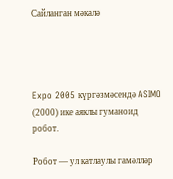Сайланган мәкалә




Expo 2005 күргәзмәсендә ASIMO (2000) ике аяклы гуманоид робот.

Робот — ул катлаулы гамәлләр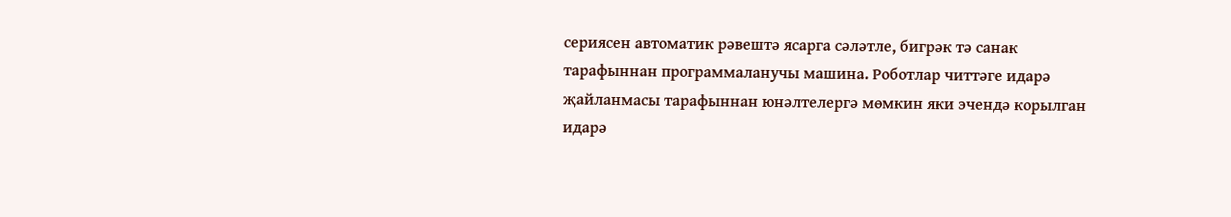сериясен автоматик рәвештә ясарга сәләтле, бигрәк тә санак тарафыннан программаланучы машина. Роботлар читтәге идарә җайланмасы тарафыннан юнәлтелергә мөмкин яки эчендә корылган идарә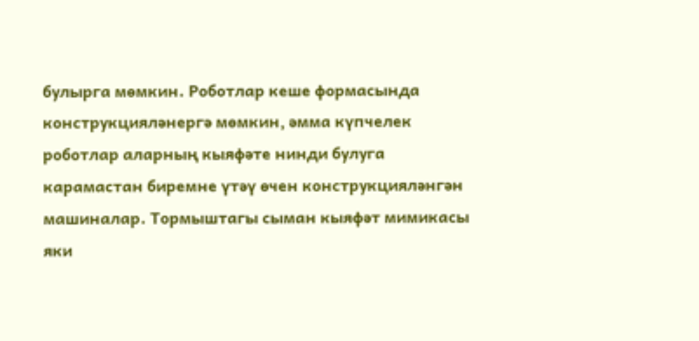булырга мөмкин. Роботлар кеше формасында конструкцияләнергә мөмкин, әмма күпчелек роботлар аларның кыяфәте нинди булуга карамастан биремне үтәү өчен конструкцияләнгән машиналар. Тормыштагы сыман кыяфәт мимикасы яки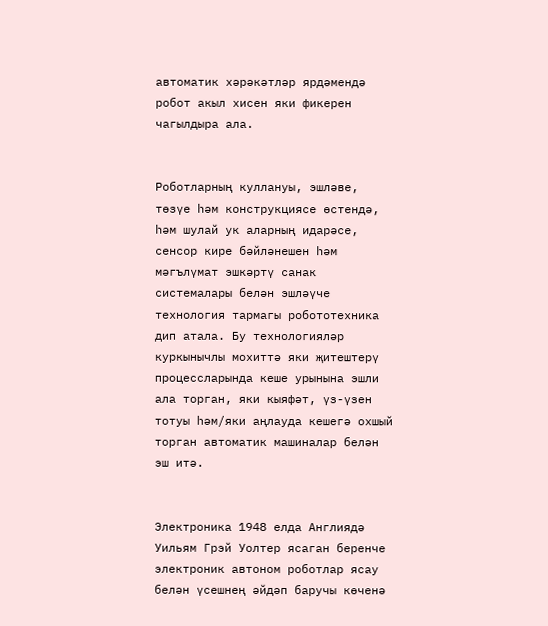автоматик хәрәкәтләр ярдәмендә робот акыл хисен яки фикерен чагылдыра ала.


Роботларның куллануы, эшләве, төзүе һәм конструкциясе өстендә, һәм шулай ук аларның идарәсе, сенсор кире бәйләнешен һәм мәгълүмат эшкәртү санак системалары белән эшләүче технология тармагы робототехника дип атала. Бу технологияләр куркынычлы мохиттә яки җитештерү процессларында кеше урынына эшли ала торган, яки кыяфәт, үз-үзен тотуы һәм/яки аңлауда кешегә охшый торган автоматик машиналар белән эш итә.


Электроника 1948 елда Англиядә Уильям Грэй Уолтер ясаган беренче электроник автоном роботлар ясау белән үсешнең әйдәп баручы көченә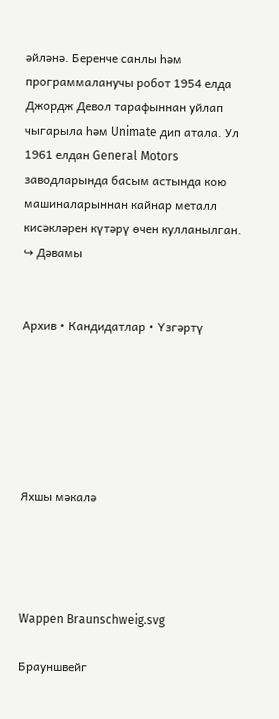әйләнә. Беренче санлы һәм программаланучы робот 1954 елда Джордж Девол тарафыннан уйлап чыгарыла һәм Unimate дип атала. Ул 1961 елдан General Motors заводларында басым астында кою машиналарыннан кайнар металл кисәкләрен күтәрү өчен кулланылган. ↪ Дәвамы


Архив • Кандидатлар • Үзгәртү






Яхшы мәкалә




Wappen Braunschweig.svg

Брауншвейг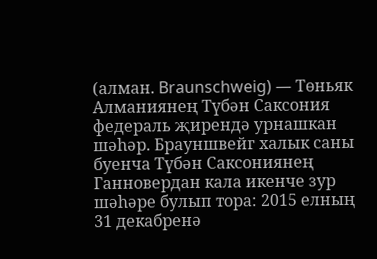(алман. Braunschweig) — Төньяк Алманиянең Түбән Саксония федераль җирендә урнашкан шәһәр. Брауншвейг халык саны буенча Түбән Саксониянең Ганновердан кала икенче зур шәһәре булып тора: 2015 елның 31 декабренә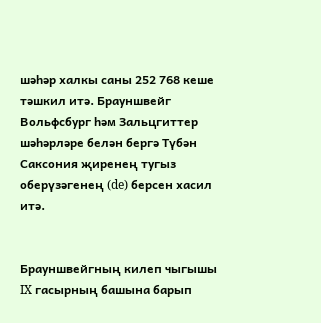шәһәр халкы саны 252 768 кеше тәшкил итә. Брауншвейг Вольфсбург һәм Зальцгиттер шәһәрләре белән бергә Түбән Саксония җиренең тугыз оберүзәгенең (de) берсен хасил итә.


Брауншвейгның килеп чыгышы IX гасырның башына барып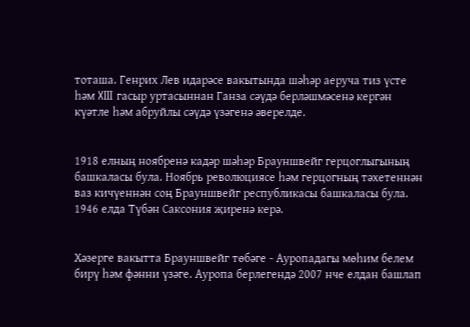тоташа. Генрих Лев идарәсе вакытында шәһәр аеруча тиз үсте һәм XIII гасыр уртасыннан Ганза сәүдә берләшмәсенә кергән күәтле һәм абруйлы сәүдә үзәгенә әверелде.


1918 елның ноябренә кадәр шәһәр Брауншвейг герцоглыгының башкаласы була. Ноябрь революциясе һәм герцогның тәхетеннән ваз кичүеннән соң Брауншвейг республикасы башкаласы була. 1946 елда Түбән Саксония җиренә керә.


Хәзерге вакытта Брауншвейг төбәге - Ауропадагы мөһим белем бирү һәм фәнни үзәге. Ауропа берлегендә 2007 нче елдан башлап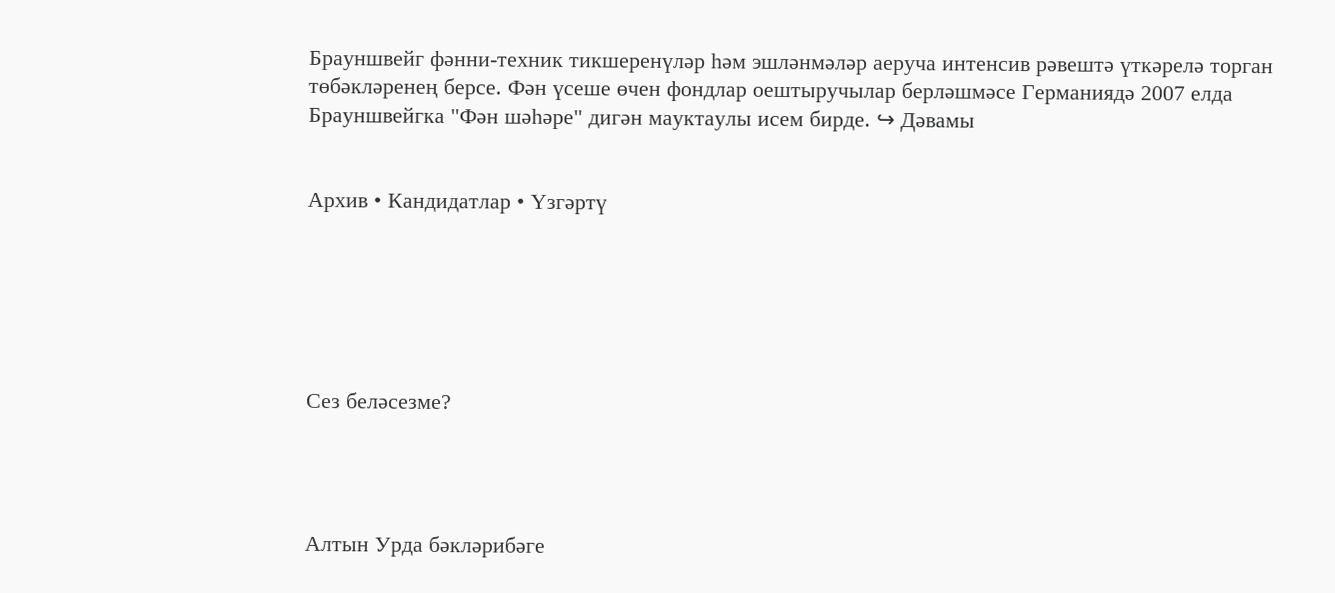Брауншвейг фәнни-техник тикшеренүләр һәм эшләнмәләр аеруча интенсив рәвештә үткәрелә торган төбәкләренең берсе. Фән үсеше өчен фондлар оештыручылар берләшмәсе Германиядә 2007 елда Брауншвейгка "Фән шәһәре" дигән мауктаулы исем бирде. ↪ Дәвамы


Архив • Кандидатлар • Үзгәртү






Сез беләсезме?




Алтын Урда бәкләрибәге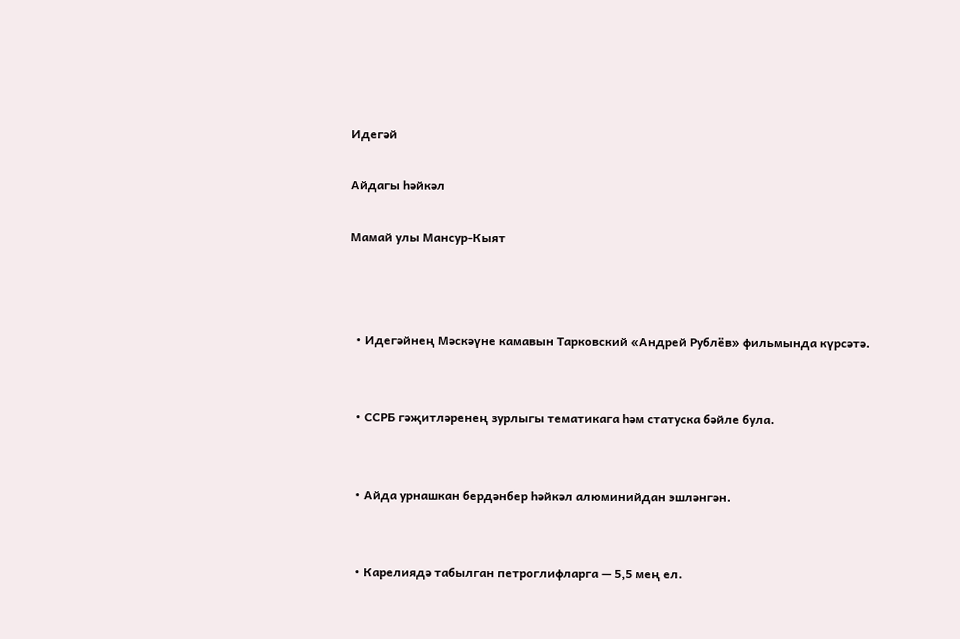Идегәй

Айдагы һәйкәл

Мамай улы Мансур-Кыят



  • Идегәйнең Мәскәүне камавын Тарковский «Андрей Рублёв» фильмында күрсәтә.


  • ССРБ гәҗитләренең зурлыгы тематикага һәм статуска бәйле була.


  • Айда урнашкан бердәнбер һәйкәл алюминийдан эшләнгән.


  • Карелиядә табылган петроглифларга — 5,5 мең ел.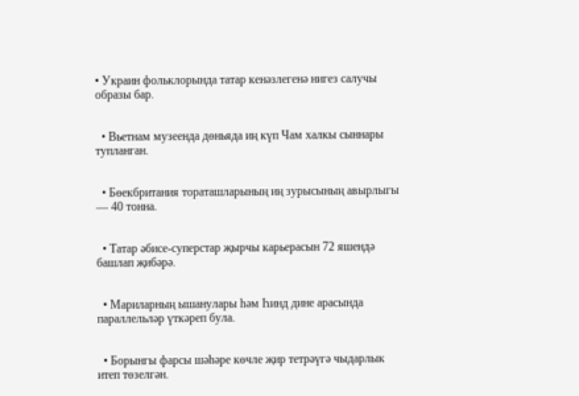• Украин фольклорында татар кенәзлегенә нигез салучы образы бар.


  • Вьетнам музеенда дөньяда иң күп Чам халкы сыннары тупланган.


  • Бөекбритания тораташларының иң зурысының авырлыгы — 40 тонна.


  • Татар әбисе-суперстар җырчы карьерасын 72 яшендә башлап җибәрә.


  • Мариларның ышанулары һәм Һинд дине арасында параллельләр үткәреп була.


  • Борынгы фарсы шәһәре көчле җир тетрәүгә чыдарлык итеп төзелгән.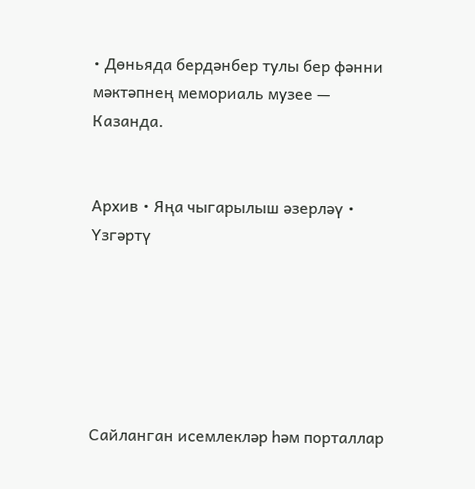• Дөньяда бердәнбер тулы бер фәнни мәктәпнең мемориаль музее — Казанда.


Архив • Яңа чыгарылыш әзерләү • Үзгәртү






Сайланган исемлекләр һәм порталлар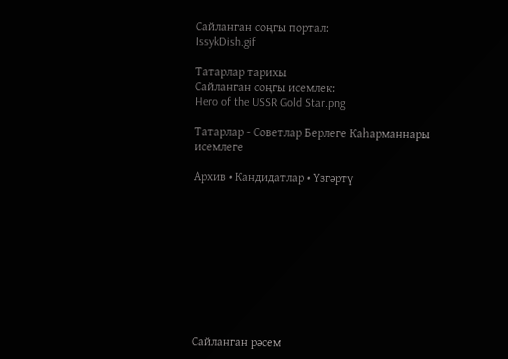Сайланган cоңгы портал:
IssykDish.gif

Татарлар тарихы
Сайланган cоңгы исемлек:
Hero of the USSR Gold Star.png

Татарлар - Советлар Берлеге Каһарманнары исемлеге

Архив • Кандидатлар • Үзгәртү










Сайланган рәсем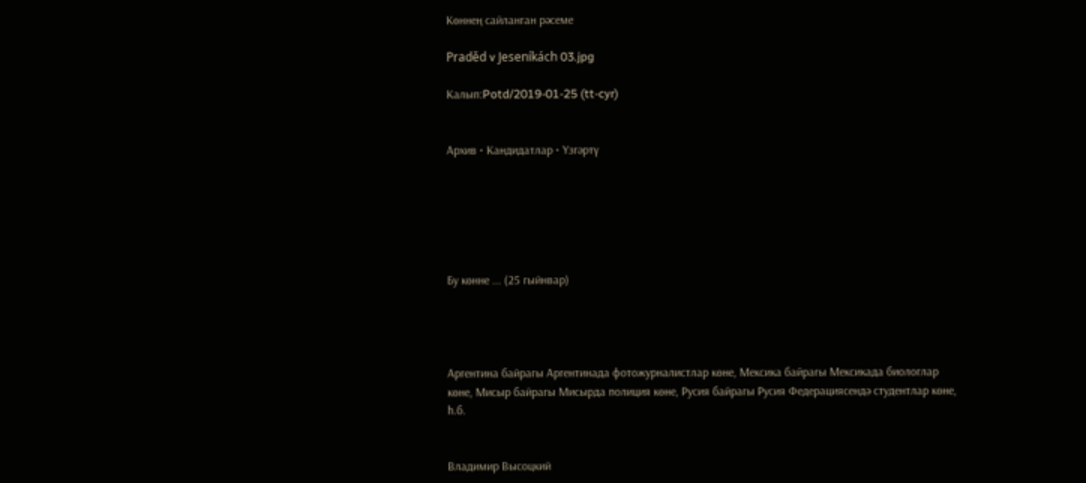Көннең cайланган рәсемe

Praděd v Jeseníkách 03.jpg

Калып:Potd/2019-01-25 (tt-cyr)


Архив • Кандидатлар • Үзгәртү






Бу көнне ... (25 гыйнвар)




Аргентина байрагы Аргентинада фотожурналистлар көне, Мексика байрагы Мексикада биологлар көне, Мисыр байрагы Мисырда полиция көне, Русия байрагы Русия Федерациясендә студентлар көне, һ.б.


Владимир Высоцкий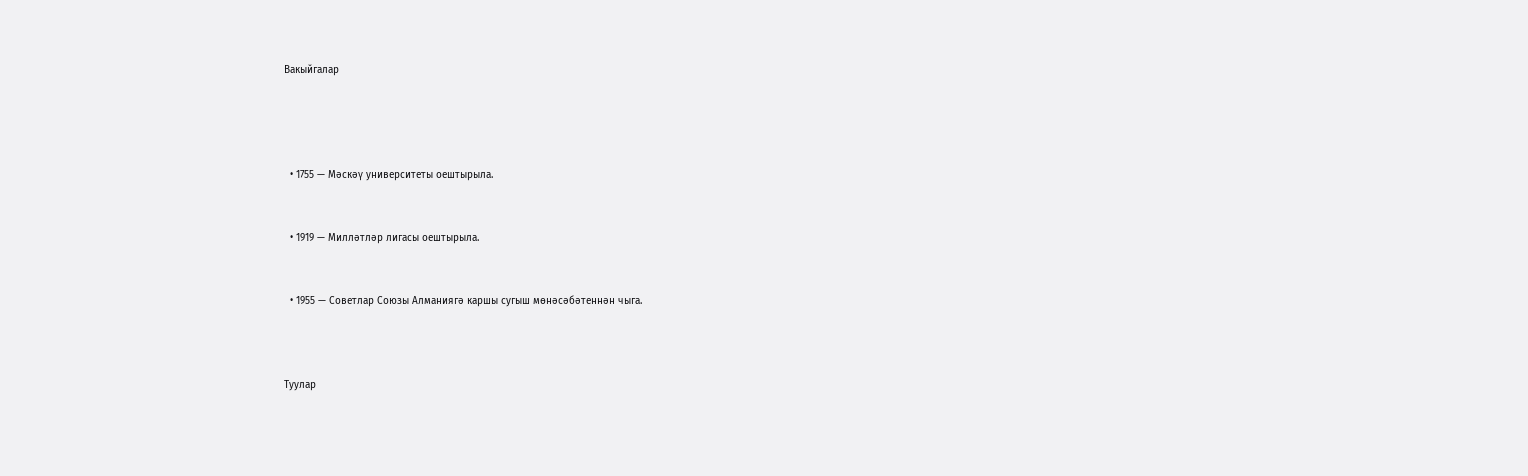Вакыйгалар




  • 1755 — Мәскәү университеты оештырыла.


  • 1919 — Милләтләр лигасы оештырыла.


  • 1955 — Советлар Союзы Алманиягә каршы сугыш мөнәсәбәтеннән чыга.



Туулар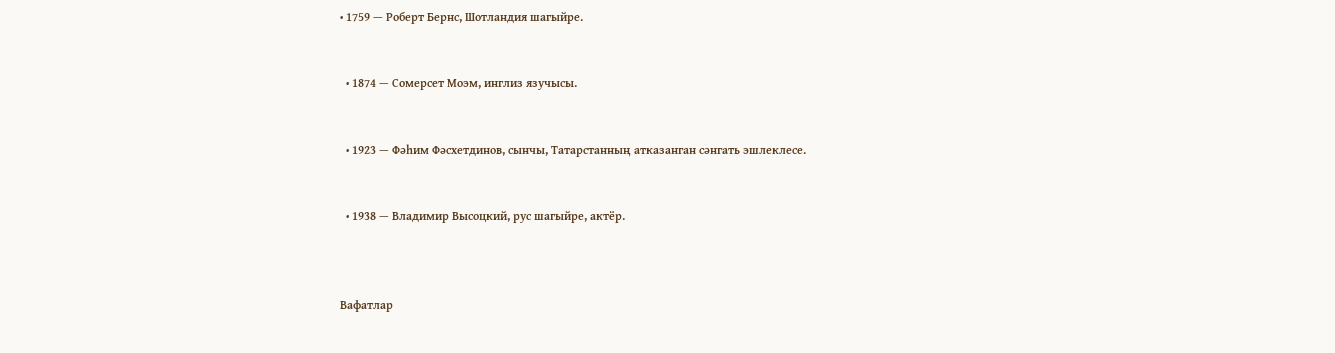• 1759 — Роберт Бернс, Шотландия шагыйре.


  • 1874 — Сомерсет Моэм, инглиз язучысы.


  • 1923 — Фәһим Фәсхетдинов, сынчы, Татарстанның атказанган сәнгать эшлеклесе.


  • 1938 — Владимир Высоцкий, рус шагыйре, актёр.



Вафатлар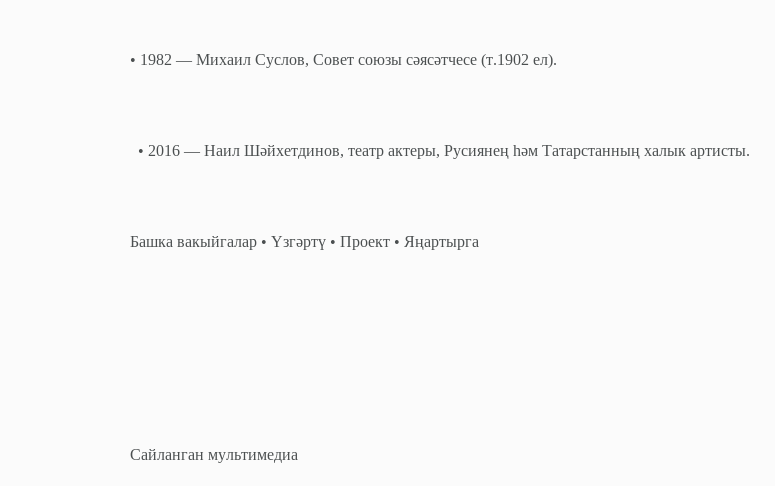• 1982 — Михаил Суслов, Совет союзы сәясәтчесе (т.1902 ел).


  • 2016 — Наил Шәйхетдинов, театр актеры, Русиянең һәм Татарстанның халык артисты.


Башка вакыйгалар • Үзгәртү • Проект • Яңартырга






Сайланган мультимедиа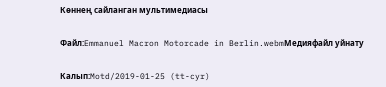Көннең сайланган мультимедиасы


Файл:Emmanuel Macron Motorcade in Berlin.webmМедияфайл уйнату


Калып:Motd/2019-01-25 (tt-cyr)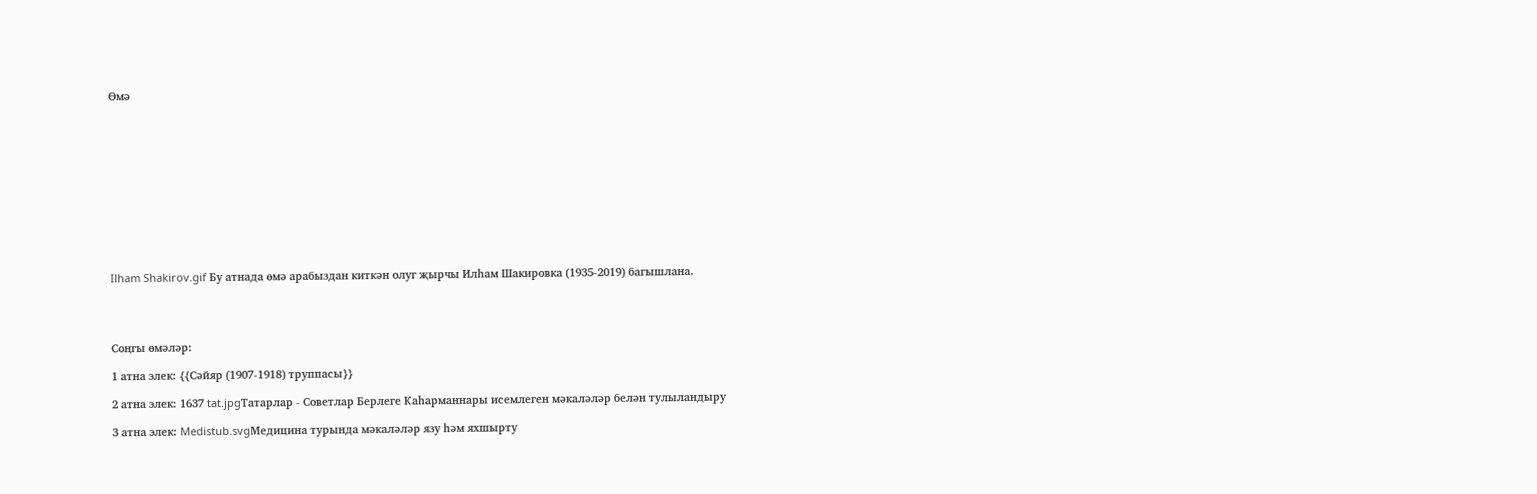Өмә












Ilham Shakirov.gif Бу атнада өмә арабыздан киткән олуг җырчы Илһам Шакировка (1935-2019) багышлана.




Соңгы өмәләр:

1 атна элек: {{Сәйяр (1907-1918) труппасы}}

2 атна элек: 1637 tat.jpgТатарлар - Советлар Берлеге Каһарманнары исемлеген мәкаләләр белән тулыландыру

3 атна элек: Medistub.svgМедицина турында мәкаләләр язу һәм яхшырту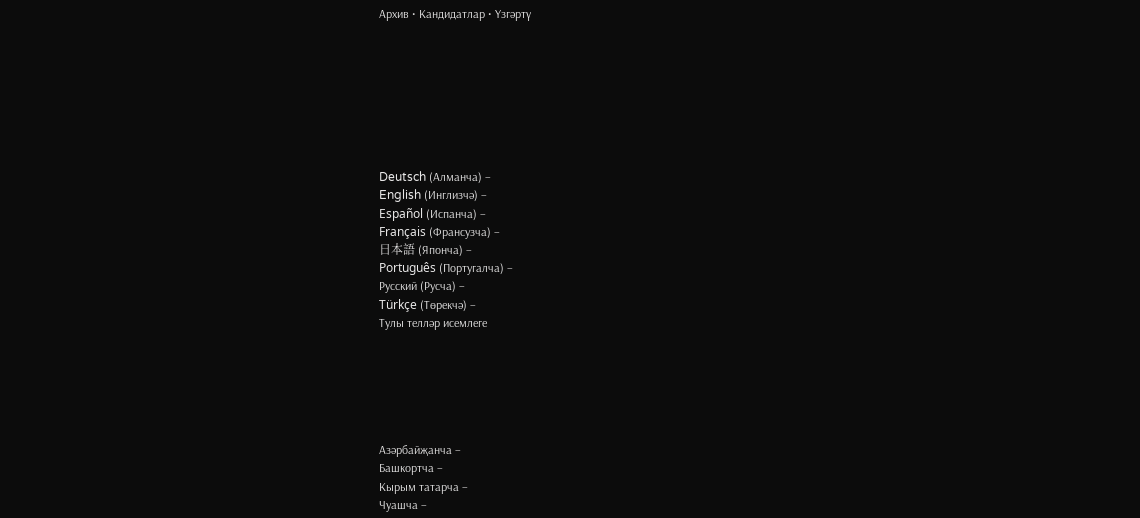Архив • Кандидатлар • Үзгәртү








Deutsch (Алманча) –
English (Инглизчә) –
Español (Испанча) –
Français (Франсузча) –
日本語 (Японча) –
Português (Португалча) –
Русский (Русча) –
Türkçe (Төрекчә) –
Тулы телләр исемлеге






Азәрбайҗанча –
Башкортча –
Кырым татарча –
Чуашча –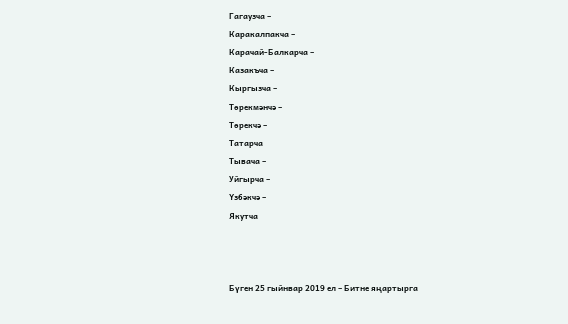Гагаузча –
Каракалпакча –
Карачай-Балкарча –
Казакъча –
Кыргызча –
Төрекмәнчә –
Төрекчә –
Татарча
Тывача –
Уйгырча –
Үзбәкчә –
Якутча



Бүген 25 гыйнвар 2019 ел – Битне яңартырга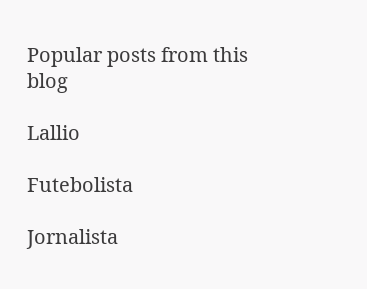Popular posts from this blog

Lallio

Futebolista

Jornalista